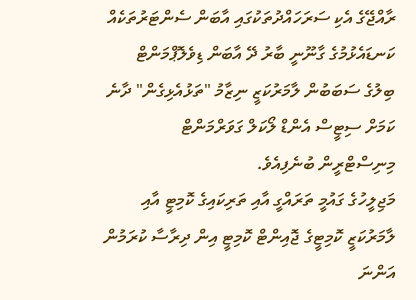ރާއްޖޭގެ އެކި ސަރަހައްދުތަކުގައި އާބަން ސެންޓަރުތަކެއް ކަނޑައެޅުމުގެ ގާނޫނީ ބާރު ދޭ އާބަން ޑިވެލޮޕްމަންޓް ބިލުގެ ސަބަބުން ލާމަރުކަޒީ ނިޒާމު "ތަޅުއެޅިގެން" ދާނެ ކަމަށް ސިޓީސް އެންޑް ލޯކަލް ގަވަރްމަންޓް މިނިސްޓްރީން ބުނެފިއެވެ.
މަޖިލީހުގެ ގައުމީ ތަރައްގީ އާއި ތަރިކައިގެ ކޮމިޓީ އާއި ލާމަރުކަޒީ ކޮމިޓީގެ ޖޮއިންޓް ކޮމިޓީ އިން ދިރާސާ ކުރަމުން އަންނަ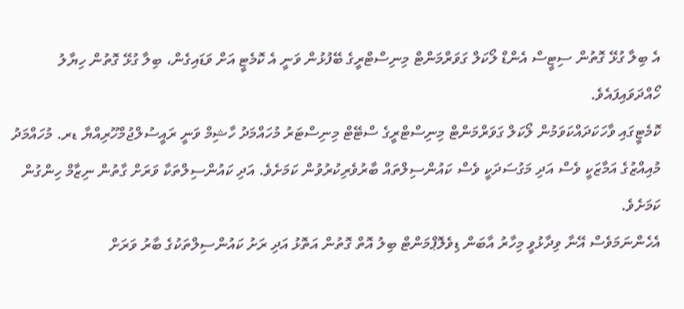އެ ބިލާ ގުޅޭ ގޮތުން ސިޓީސް އެންޑް ލޯކަލް ގަވަރްމަންޓް މިނިސްޓްރީގެ ބޭފުޅުން ވަނީ އެ ކޮމެޓީ އަށް ވަޑައިގެން، ބިލާ ގުޅޭ ގޮތުން ހިޔާލު ހޯއްދަވައިފައެވެ.
ކޮމެޓީގައި ވާހަކަދައްކަވަމުން ލޯކަލް ގަވަރްމަންޓް މިނިސްޓްރީގެ ސްޓޭޓް މިނިސްޓަރު މުހައްމަދު ހާޝިމް ވަނީ ރައީސުލްޖުމްހޫރިއްޔާ ޑރ. މުހައްމަދު މުއިއްޒުގެ އަމާޒަކީ ވެސް އަދި މަގުސަދަކީ ވެސް ކައުންސިލްތައް ބާރުވެރިކުރުވުން ކަމަށެވެ. އަދި ކައުންސިލްތަކާ ވަރަށް ގާތުން ނިޒާމް ހިންގުން ކަމަށެވެ.
އެހެންނަމަވެސް އޭނާ ވިދާޅުވީ މިހާރު އާބަން ޑިވެލޮޕްމަންޓް ބިލު އޮތް ގޮތުން އަތޮޅު އަދި ރަށު ކައުންސިލްތަކުގެ ބާރު ވަރަށް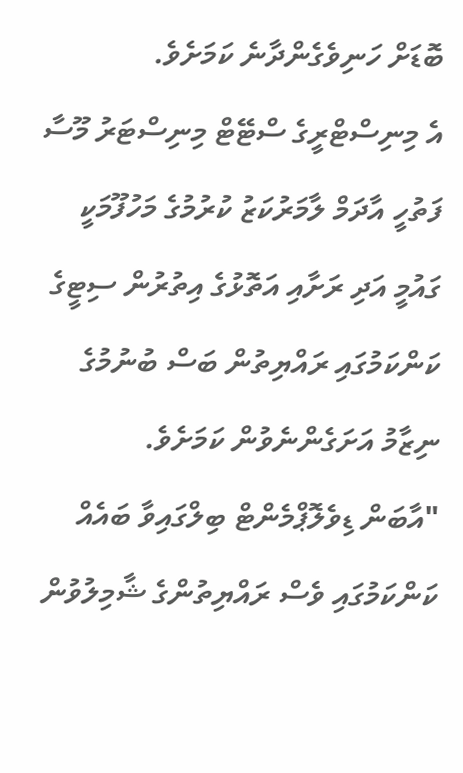ބޮޑަށް ހަނިވެގެންދާނެ ކަމަށެވެ.
އެ މިނިސްޓްރީގެ ސްޓޭޓް މިނިސްޓަރު މޫސާ ފަތުހީ އާދަމް ލާމަރުކަޒު ކުރުމުގެ މަހުފޫމަކީ ގައުމީ އަދި ރަށާއި އަތޮޅުގެ އިތުރުން ސިޓީގެ ކަންކަމުގައި ރައްޔިތުން ބަސް ބުނުމުގެ ނިޒާމު އަށަގެންނެވުން ކަމަށެވެ.
"އާބަން ޑިވެލޮޕްމެންޓް ބިލްގައިވާ ބައެއް ކަންކަމުގައި ވެސް ރައްޔިތުންގެ ޝާމިލުވުން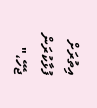އިތުރަށް ފުޅާކުރަން ޖެހޭ،"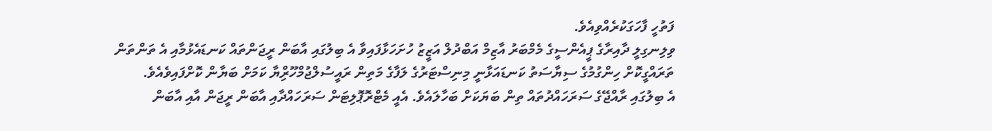ފަތުހީ ފާހަގަކުރެއްވިއެވެ.
ވިލިނގިލީ ދާއިރާގެ ޕީއެންސީގެ މެމްބަރު އާޒިމް އަބްދުލް އަޒީޒު ހުށަހަޅާފައިވާ އެ ބިލުގައި އާބަން ރީޖަންތައް ކަނޑައެޅުމާއި އެ ތަންތަން ތަރައްގީކޮށް ހިންގުމުގެ ސިޔާސަތު ކަނޑައަޅާނީ މިނިސްޓަރުގެ ލަފާގެ މަތިން ރައީސުލްޖުމްހޫރިްޔާ ކަމަށް ބަޔާން ކޮށްފައިވެއެވެ.
އެ ބިލުގައި ރާއްޖޭގެ ސަރަހައްދުތައް ތިން ބަޔަކަށް ބަހާލައެވެ. އެއީ މެޓްރޮޕޮލިޓަން ސަރަހައްދާއި އާބަން ރީޖަން އާއި އާބަން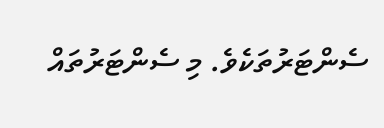ސެންޓަރުތަކެވެ. މި ސެންޓަރުތައް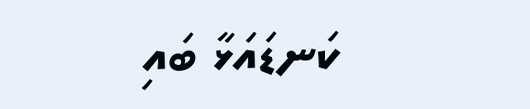ކަނޑައަޅާ ބައި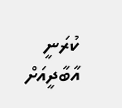ކުރަނީ އާބާދީއަށް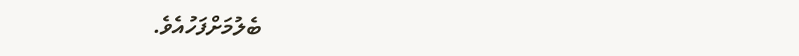ބެލުމަށްފަހުއެވެ.